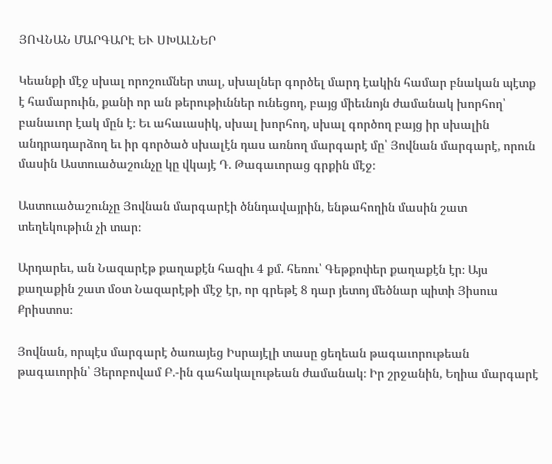ՅՈՎՆԱՆ ՄԱՐԳԱՐԷ ԵՒ ՍԽԱԼՆԵՐ

Կեանքի մէջ սխալ որոշումներ տալ, սխալներ գործել մարդ էակին համար բնական պէտք է համարուին, քանի որ ան թերութիւններ ունեցող, բայց միեւնոյն ժամանակ խորհող՝ բանաւոր էակ մըն է։ Եւ ահաւասիկ, սխալ խորհող, սխալ գործող բայց իր սխալին անդրադարձող եւ իր գործած սխալէն դաս առնող մարգարէ մը՝ Յովնան մարգարէ, որուն մասին Աստուածաշունչը կը վկայէ Դ. Թագաւորաց գրքին մէջ։

Աստուածաշունչը Յովնան մարգարէի ծննդավայրին, ենթահողին մասին շատ տեղեկութիւն չի տար։

Արդարեւ, ան Նազարէթ քաղաքէն հազիւ 4 քմ. հեռու՝ Գեթքոփեր քաղաքէն էր։ Այս քաղաքին շատ մօտ Նազարէթի մէջ էր, որ գրեթէ 8 դար յետոյ մեծնար պիտի Յիսուս Քրիստոս։

Յովնան, որպէս մարգարէ ծառայեց Իսրայէլի տասը ցեղեան թագաւորութեան թագաւորին՝ Յերոբովամ Բ.-ին գահակալութեան ժամանակ։ Իր շրջանին, Եղիա մարգարէ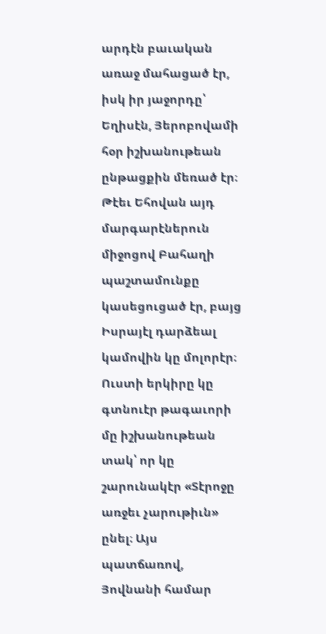արդէն բաւական առաջ մահացած էր, իսկ իր յաջորդը՝ Եղիսէն, Յերոբովամի հօր իշխանութեան ընթացքին մեռած էր։ Թէեւ Եհովան այդ մարգարէներուն միջոցով Բահաղի պաշտամունքը կասեցուցած էր, բայց Իսրայէլ դարձեալ կամովին կը մոլորէր։ Ուստի երկիրը կը գտնուէր թագաւորի մը իշխանութեան տակ՝ որ կը շարունակէր «Տէրոջը առջեւ չարութիւն» ընել։ Այս պատճառով, Յովնանի համար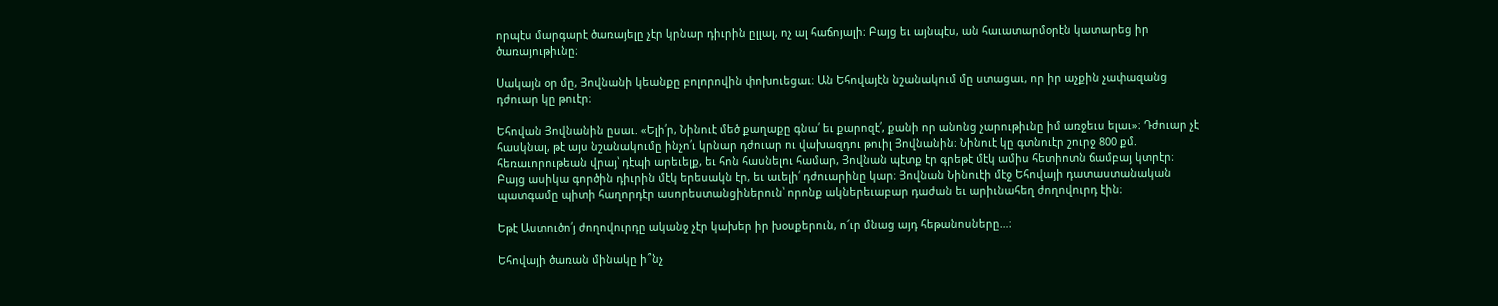որպէս մարգարէ ծառայելը չէր կրնար դիւրին ըլլալ, ոչ ալ հաճոյալի։ Բայց եւ այնպէս, ան հաւատարմօրէն կատարեց իր ծառայութիւնը։

Սակայն օր մը, Յովնանի կեանքը բոլորովին փոխուեցաւ։ Ան Եհովայէն նշանակում մը ստացաւ, որ իր աչքին չափազանց դժուար կը թուէր։

Եհովան Յովնանին ըսաւ. «Ելի՛ր, Նինուէ մեծ քաղաքը գնա՛ եւ քարոզէ՛, քանի որ անոնց չարութիւնը իմ առջեւս ելաւ»։ Դժուար չէ հասկնալ, թէ այս նշանակումը ինչո՛ւ կրնար դժուար ու վախազդու թուիլ Յովնանին։ Նինուէ կը գտնուէր շուրջ 800 քմ. հեռաւորութեան վրայ՝ դէպի արեւելք, եւ հոն հասնելու համար, Յովնան պէտք էր գրեթէ մէկ ամիս հետիոտն ճամբայ կտրէր։ Բայց ասիկա գործին դիւրին մէկ երեսակն էր, եւ աւելի՛ դժուարինը կար։ Յովնան Նինուէի մէջ Եհովայի դատաստանական պատգամը պիտի հաղորդէր ասորեստանցիներուն՝ որոնք ակներեւաբար դաժան եւ արիւնահեղ ժողովուրդ էին։

Եթէ Աստուծո՛յ ժողովուրդը ականջ չէր կախեր իր խօսքերուն, ո՜ւր մնաց այդ հեթանոսները…։

Եհովայի ծառան մինակը ի՞նչ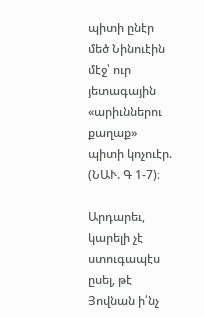պիտի ընէր մեծ Նինուէին մէջ՝ ուր յետագային «արիւններու քաղաք» պիտի կոչուէր. (ՆԱՒ. Գ 1-7)։

Արդարեւ, կարելի չէ ստուգապէս ըսել, թէ Յովնան ի՛նչ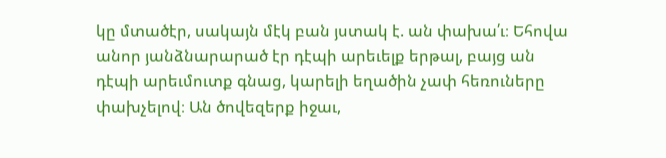կը մտածէր, սակայն մէկ բան յստակ է. ան փախա՛ւ։ Եհովա անոր յանձնարարած էր դէպի արեւելք երթալ, բայց ան դէպի արեւմուտք գնաց, կարելի եղածին չափ հեռուները փախչելով։ Ան ծովեզերք իջաւ,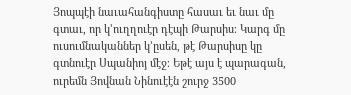Յոպպէի նաւահանգիստը հասաւ եւ նաւ մը գտաւ, որ կ՚ուղղուէր դէպի Թարսիս։ Կարգ մը ուսումնականներ կ՚ըսեն, թէ Թարսիսը կը գտնուէր Սպանիոյ մէջ։ Եթէ այս է պարագան, ուրեմն Յովնան Նինուէէն շուրջ 3500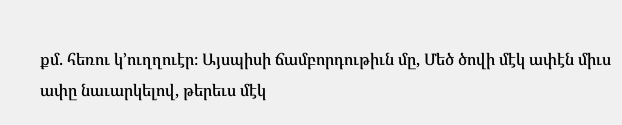քմ. հեռու կ՚ուղղուէր։ Այսպիսի ճամբորդութիւն մը, Մեծ ծովի մէկ ափէն միւս ափը նաւարկելով, թերեւս մէկ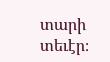տարի տեւէր։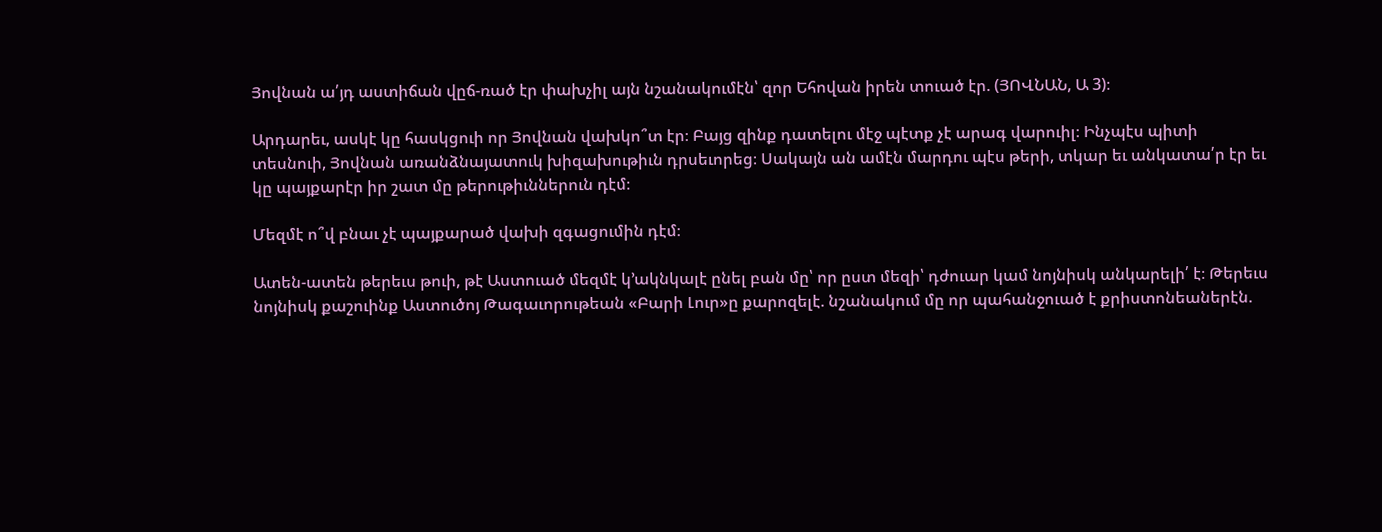Յովնան ա՛յդ աստիճան վըճ-ռած էր փախչիլ այն նշանակումէն՝ զոր Եհովան իրեն տուած էր. (ՅՈՎՆԱՆ, Ա 3)։

Արդարեւ, ասկէ կը հասկցուի որ Յովնան վախկո՞տ էր։ Բայց զինք դատելու մէջ պէտք չէ արագ վարուիլ։ Ինչպէս պիտի տեսնուի, Յովնան առանձնայատուկ խիզախութիւն դրսեւորեց։ Սակայն ան ամէն մարդու պէս թերի, տկար եւ անկատա՛ր էր եւ կը պայքարէր իր շատ մը թերութիւններուն դէմ։

Մեզմէ ո՞վ բնաւ չէ պայքարած վախի զգացումին դէմ։

Ատեն-ատեն թերեւս թուի, թէ Աստուած մեզմէ կ՚ակնկալէ ընել բան մը՝ որ ըստ մեզի՝ դժուար կամ նոյնիսկ անկարելի՛ է։ Թերեւս նոյնիսկ քաշուինք Աստուծոյ Թագաւորութեան «Բարի Լուր»ը քարոզելէ. նշանակում մը որ պահանջուած է քրիստոնեաներէն.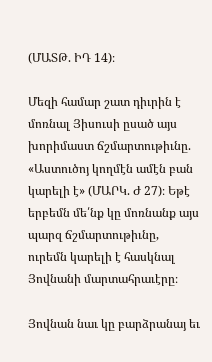(ՄԱՏԹ. ԻԴ 14)։

Մեզի համար շատ դիւրին է մոռնալ Յիսուսի ըսած այս խորիմաստ ճշմարտութիւնը. «Աստուծոյ կողմէն ամէն բան կարելի է» (ՄԱՐԿ. Ժ 27)։ Եթէ երբեմն մե՛նք կը մոռնանք այս պարզ ճշմարտութիւնը, ուրեմն կարելի է հասկնալ Յովնանի մարտահրաւէրը։

Յովնան նաւ կը բարձրանայ եւ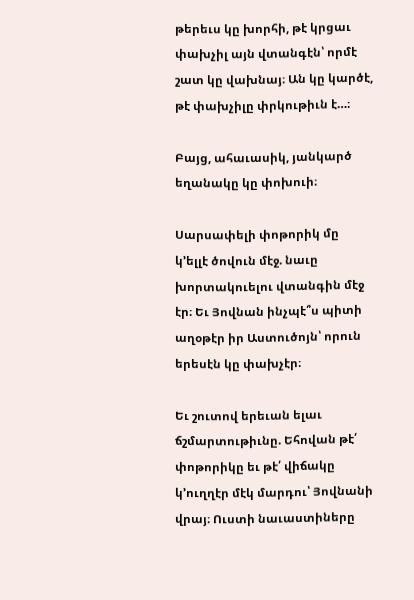թերեւս կը խորհի, թէ կրցաւ փախչիլ այն վտանգէն՝ որմէ շատ կը վախնայ։ Ան կը կարծէ, թէ փախչիլը փրկութիւն է…։

Բայց, ահաւասիկ, յանկարծ եղանակը կը փոխուի։

Սարսափելի փոթորիկ մը կ՚ելլէ ծովուն մէջ. նաւը խորտակուելու վտանգին մէջ էր։ Եւ Յովնան ինչպէ՞ս պիտի աղօթէր իր Աստուծոյն՝ որուն երեսէն կը փախչէր։

Եւ շուտով երեւան ելաւ ճշմարտութիւնը. Եհովան թէ՛ փոթորիկը եւ թէ՛ վիճակը կ՚ուղղէր մէկ մարդու՝ Յովնանի վրայ։ Ուստի նաւաստիները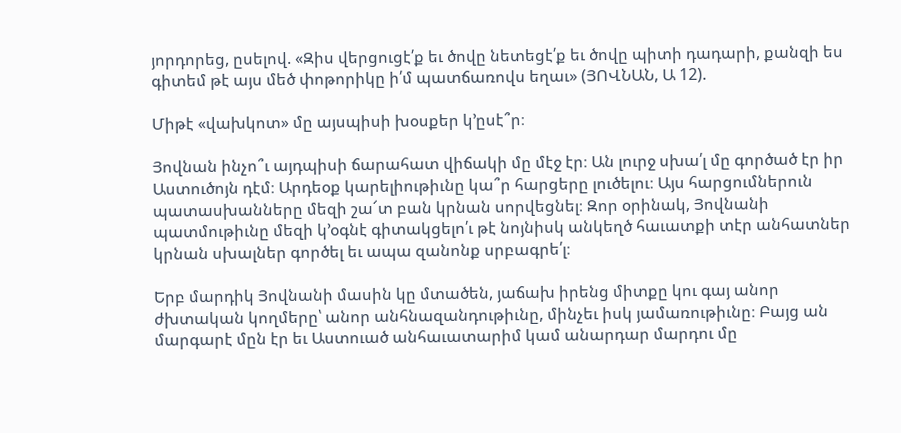յորդորեց, ըսելով. «Զիս վերցուցէ՛ք եւ ծովը նետեցէ՛ք եւ ծովը պիտի դադարի, քանզի ես գիտեմ թէ այս մեծ փոթորիկը ի՛մ պատճառովս եղաւ» (ՅՈՎՆԱՆ, Ա 12).

Միթէ «վախկոտ» մը այսպիսի խօսքեր կ՚ըսէ՞ր։

Յովնան ինչո՞ւ այդպիսի ճարահատ վիճակի մը մէջ էր։ Ան լուրջ սխա՛լ մը գործած էր իր Աստուծոյն դէմ։ Արդեօք կարելիութիւնը կա՞ր հարցերը լուծելու։ Այս հարցումներուն պատասխանները մեզի շա՜տ բան կրնան սորվեցնել։ Զոր օրինակ, Յովնանի պատմութիւնը մեզի կ՚օգնէ գիտակցելո՛ւ թէ նոյնիսկ անկեղծ հաւատքի տէր անհատներ կրնան սխալներ գործել եւ ապա զանոնք սրբագրե՛լ։

Երբ մարդիկ Յովնանի մասին կը մտածեն, յաճախ իրենց միտքը կու գայ անոր ժխտական կողմերը՝ անոր անհնազանդութիւնը, մինչեւ իսկ յամառութիւնը։ Բայց ան մարգարէ մըն էր եւ Աստուած անհաւատարիմ կամ անարդար մարդու մը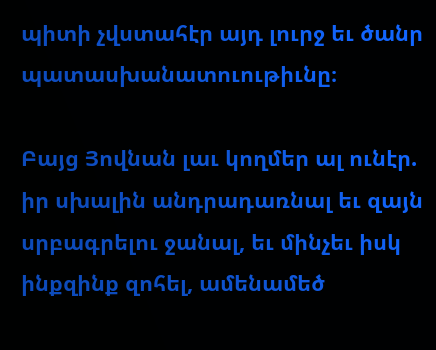պիտի չվստահէր այդ լուրջ եւ ծանր պատասխանատուութիւնը։

Բայց Յովնան լաւ կողմեր ալ ունէր. իր սխալին անդրադառնալ եւ զայն սրբագրելու ջանալ, եւ մինչեւ իսկ ինքզինք զոհել, ամենամեծ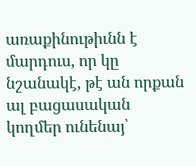առաքինութիւնն է մարդուս, որ կը նշանակէ, թէ ան որքան ալ բացասական կողմեր ունենայ՝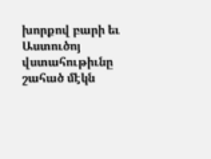խորքով բարի եւ Աստուծոյ վստահութիւնը շահած մէկն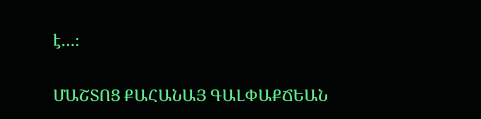է…։

ՄԱՇՏՈՑ ՔԱՀԱՆԱՅ ԳԱԼՓԱՔՃԵԱՆ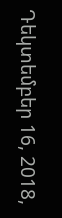Դեկտեմբեր 16, 2018,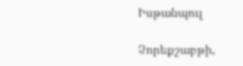Իսթանպուլ

Չորեքշաբթի,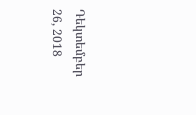Դեկտեմբեր 26, 2018